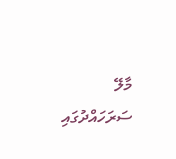މާލޭ ސަރަހައްދުގައި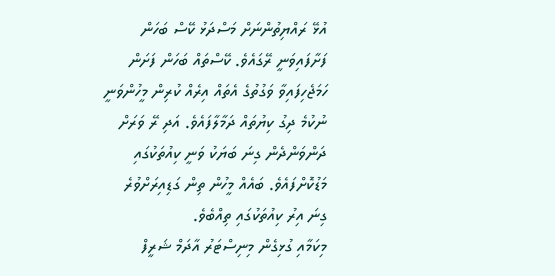އުޅޭ ރައްޔިތުންނަށް މަސްދަޅު ކޭސް ބަހަން ފަށާފައިވަނީ ރޭގައެވެ. ކޭސްތައް ބަހަން ފަށަން ހަމަޖެހިފައިވާ ވަގުތުގެ އެތައް އިރެއް ކުރިން މީހުންވަނީ ނުކުމެ ދިގު ކިޔުތައް ދަމާލާފައެވެ. އަދި ރޭ ވަރަށް ދަންވަންދެން ގިނަ ބަޔަކު ވަނީ ކިއުތަކުގައި މަޑުކޮށްފައެވެ. ބައެއް މީހުން ތިން ގަޑިއިރަށްވުރެ ގިނަ އިރު ކިއުތަކުގައި ތިއްބެވެ.
މިކަމާއި ގުޅިގެން މިނިސްޓަރު އާދަމް ޝަރީފް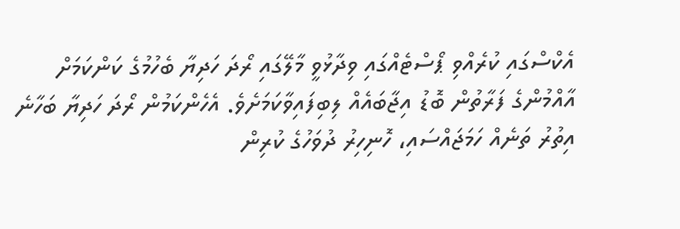އެކްސްގައި ކުރެއްވި ޕޯސްޓެއްގައި ވިދާޅުވީ މާލޭގައި ރޯދަ ހަދިޔާ ބެހުމުގެ ކަންކަމަށް އާއްމުންގެ ފަރާތުން ބޮޑު އިޖާބައެއް ލިބިފައިވާކަމަށެވެ. އެހެންކަމުން ރޯދަ ހަދިޔާ ބަހާނެ އިތުރު ތަނެއް ހަމަޖައްސައި، ހޮނިހިރު ދުވަހުގެ ކުރިން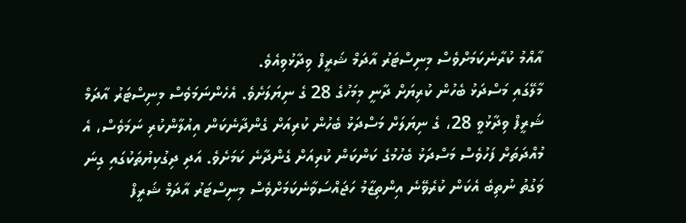އާއްމު ކުރާނެކަމަށްވެސް މިނިސްޓަރު އާދަމް ޝަރީފް ވިދާޅުވިއެވެ.
މާލޭގައި މަސްދަޅު ބެހުން ކުރިޔަށް ދާނީ މިމަހުގެ 28 ގެ ނިޔަލަށެވެ. އެހެންނަމަވެސް މިނިސްޓަރު އާދަމް ޝަރީފް ވިދާޅުވީ 28، ގެ ނިޔަލަށް މަސްދަޅު ބެހުން ކުރިއަށް ގެންދާނެކަން އިއުލާންކުރި ނަމަވެސް، އެ މުއްދަތަށް ފަހުވެސް މަސްދަޅު ބެހުމުގެ ކަންކަން ކުރިއަށް ގެންދާނެ ކަމަށެވެ. އަދި ދިގުކިޔުތަކުގައި ގިނަ ވަގުތު ނުތިބެ އެކަން ކުރެވޭނެ އިންތިޒާމު ހަޖައްސަވާނެކަމަށްވެސް މިނިސްޓަރު އާދަމް ޝަރީފް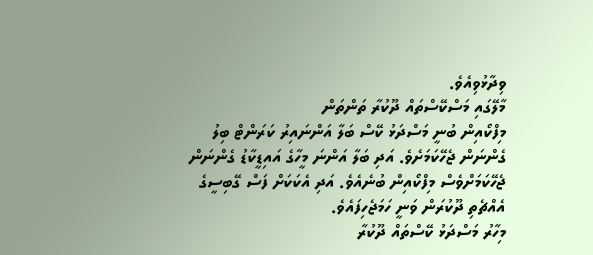ވިދާޅުވިއެވެ.
މާލޭގައި މަސްކޭސްތައް ދޫކުރާ ތަންތަން
މިފްކޯއިން ބުނީ މަސްދަޅު ކޭސް ބަލާ އަންނައިރު ކަރަންޓް ބިލު ގެންނަން ޖެހޭކަމަށެވެ. އަދި ބަލާ އަންނަ މީހާގެ އައިޑީކާޑު ގެންނަން ޖެހޭކަމަށްވެސް މިފްކޯއިން ބުނެއެވެ. އަދި އެކަކަށް ފަސް ގޭބިސީގެ އެއްޗެތި ދޫކުރަން ވަނީ ހަމަޖެހިފައެވެ.
މިހާރު މަސްދަޅު ކޭސްތައް ދޫކުރާ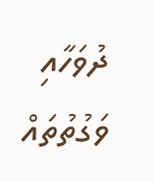ދުވަހާއި ވަގުތުތައް